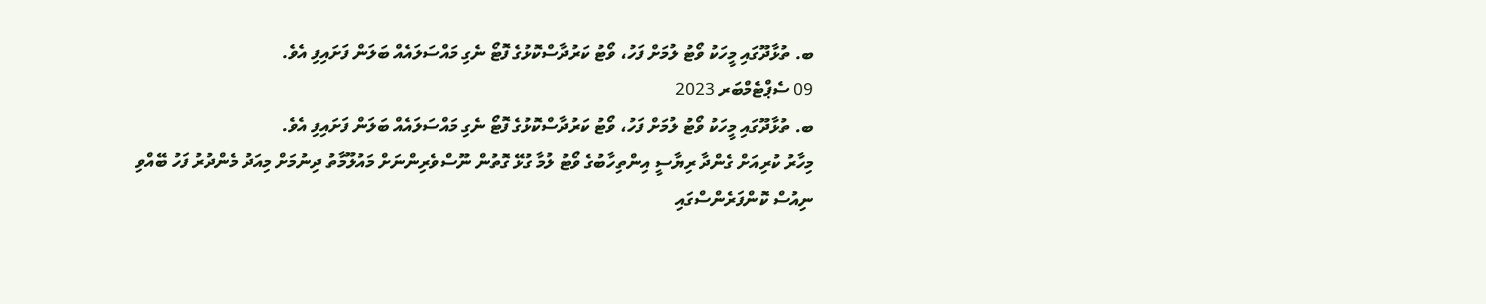ބ. ތުޅާދޫގައި މީހަކު ވޯޓު ލުމަށް ފަހު، ވޯޓު ކަރުދާސްކޮޅުގެ ފޮޓޯ ނެގި މައްސަލައެއް ބަލަން ފަށައިފި އެވެ.
09 ސެޕްޓެމްބަރ 2023
ބ. ތުޅާދޫގައި މީހަކު ވޯޓު ލުމަށް ފަހު، ވޯޓު ކަރުދާސްކޮޅުގެ ފޮޓޯ ނެގި މައްސަލައެއް ބަލަން ފަށައިފި އެވެ.
މިހާރު ކުރިއަށް ގެންދާ ރިޔާސީ އިންތިހާބުގެ ވޯޓު ލުމާ ގުޅޭ ގޮތުން ނޫސްވެރިންނަށް މައުލޫމާތު ދިނުމަށް މިއަދު މެންދުރު ފަހު ބޭއްވި ނިއުސް ކޮންފަރެންސްގައި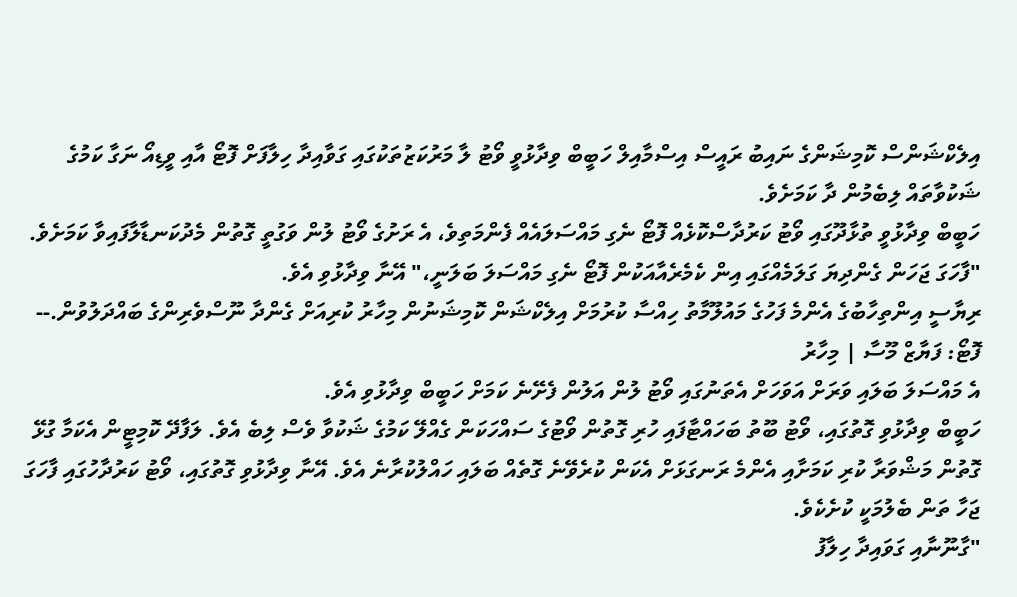އިލެކްޝަންސް ކޮމިޝަންގެ ނައިބު ރައީސް އިސްމާއިލް ހަބީބް ވިދާޅުވީ ވޯޓު ލާ މަރުކަޒުތަކުގައި ގަވާއިދާ ހިލާފަށް ފޮޓޯ އާއި ވީޑިއޯ ނަގާ ކަމުގެ ޝަކުވާތައް ލިބެމުން ދާ ކަމަށެވެ.
ހަބީބް ވިދާޅުވީ ތުޅާދޫގައި ވޯޓު ކަރުދާސްކޮޅެއް ފޮޓޯ ނެގި މައްސަލައެއް ފެންމަތިވެ، އެ ރަށުގެ ވޯޓު ލުން ވަގުތީ ގޮތުން މެދުކަނޑާލާފައިވާ ކަމަށެވެ.
"ފާހަގަ ޖަހަން ގެންދިޔަ ގަލަމެއްގައި އިން ކެމެރެއާއަކުން ފޮޓޯ ނެގި މައްސަލަ ބަލަނީ،" އޭނާ ވިދާޅުވި އެވެ.
ރިޔާސީ އިންތިހާބުގެ އެންމެ ފަހުގެ މައުލޫމާތު ހިއްސާ ކުރުމަށް އިލެކްޝަން ކޮމިޝަނުން މިހާރު ކުރިއަށް ގެންދާ ނޫސްވެރިންގެ ބައްދަލުވުން.-- ފޮޓޯ: ފަޔާޒް މޫސާ | މިހާރު
އެ މައްސަލަ ބަލައި ވަރަށް އަވަހަށް އެތަނުގައި ވޯޓު ލުން އަލުން ފެށޭނެ ކަމަށް ހަބީބް ވިދާޅުވި އެވެ.
ހަބީބް ވިދާޅުވި ގޮތުގައި، ވޯޓު ބޫތު ބަހައްޓާފައި ހުރި ގޮތުން ވޯޓުގެ ސައްހަކަން ގެއްލޭ ކަމުގެ ޝަކުވާ ވެސް ލިބެ އެވެ. ލަފާދޭ ކޮމިޓީން އެކަމާ ގުޅޭ ގޮތުން މަޝްވަރާ ކުރި ކަމަށާއި އެންމެ ރަނގަޅަށް އެކަން ކުރެވޭނެ ގޮތެއް ބަލައި ހައްލުކުރާނެ އެވެ. އޭނާ ވިދާޅުވި ގޮތުގައި، ވޯޓު ކަރުދާހުގައި ފާހަގަ ޖަހާ ތަން ބެލުމަކީ ކުށެކެވެ.
"ގާނޫނާއި ގަވައިދާ ހިލާފު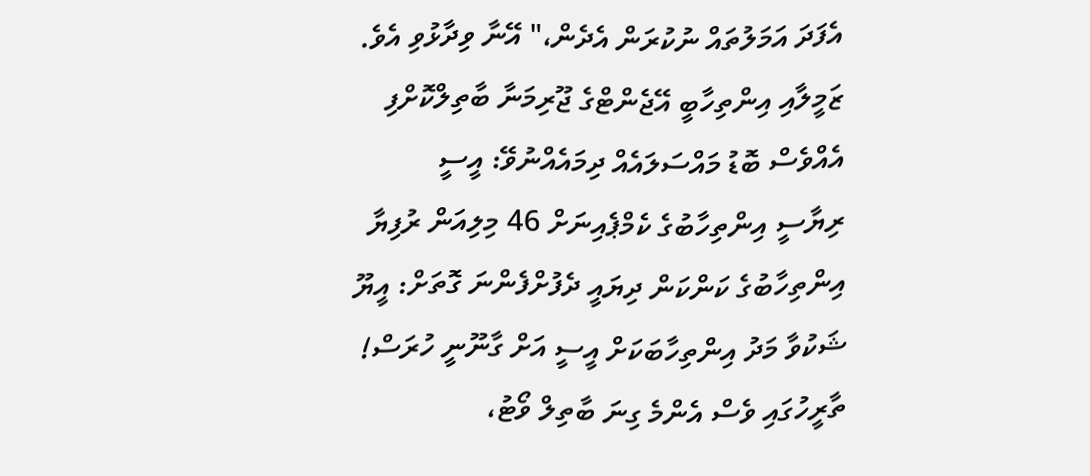އެފަދަ އަމަލުތައް ނުކުރަން އެދެން،" އޭނާ ވިދާޅުވި އެވެ.
ޒަމީލާއި އިންތިހާބީ އޭޖެންޓްގެ ޖޫރިމަނާ ބާތިލްކޮށްފި
އެއްވެސް ބޮޑު މައްސަލައެއް ދިމައެއްނުވޭ: އީސީ
ރިޔާސީ އިންތިހާބުގެ ކެމްޕެއިނަށް 46 މިލިއަން ރުފިޔާ
އިންތިހާބުގެ ކަންކަން ދިޔައީ ދެފުށްފެންނަ ގޮތަށް: އީޔޫ
ޝަކުވާ މަދު އިންތިހާބަކަށް އީސީ އަށް ގާނޫނީ ހުރަސް!
ތާރީހުގައި ވެސް އެންމެ ގިނަ ބާތިލް ވޯޓު،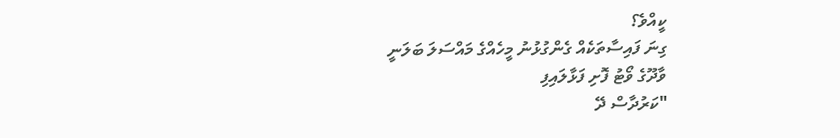ކީއްވެ؟
ގިނަ ފައިސާތަކެއް ގެންގުޅުނު މީހެއްގެ މައްސަލަ ބަލަނީ
ވާދޫގެ ވޯޓު ފޮށި ފަޅާލައިފި
"ކަރުދާސް ދޭ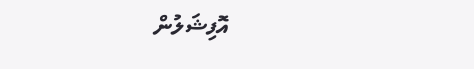އޮފިޝަލުން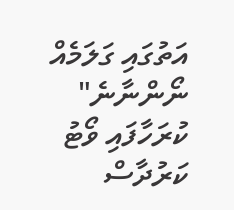އަތުގައި ގަލަމެއް ނޯންނާނެ"
ކުރަހާފައި ވޯޓު ކަރުދާސް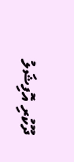ދޫކުރި އޮފިޝަލު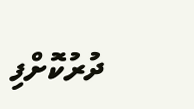ދުރުކޮށްފި